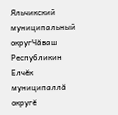Яльчикский муниципальный округЧăваш Республикин Елчĕк муниципаллă округĕ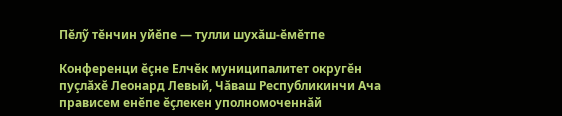Пĕлỹ тĕнчин уйĕпе — тулли шухăш-ĕмĕтпе

Конференци ĕçне Елчĕк муниципалитет округĕн пуçлăхĕ Леонард Левый, Чăваш Республикинчи Ача прависем енĕпе ĕçлекен уполномоченнăй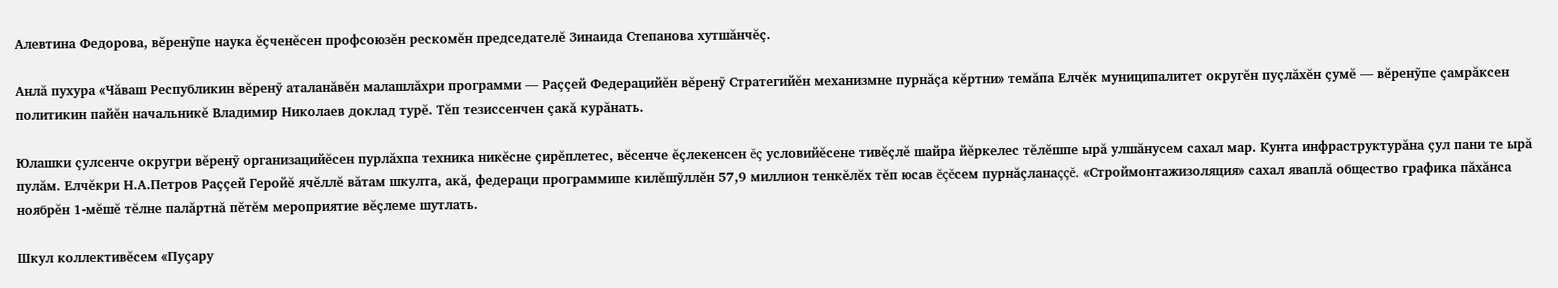Алевтина Федорова, вĕренỹпе наука ĕçченĕсен профсоюзĕн рескомĕн председателĕ Зинаида Степанова хутшăнчĕç.

Анлă пухура «Чăваш Республикин вĕренỹ аталанăвĕн малашлăхри программи — Раççей Федерацийĕн вĕренỹ Стратегийĕн механизмне пурнăçа кĕртни» темăпа Елчĕк муниципалитет округĕн пуçлăхĕн çумĕ — вĕренỹпе çамрăксен политикин пайĕн начальникĕ Владимир Николаев доклад турĕ. Тĕп тезиссенчен çакă курăнать.

Юлашки çулсенче округри вĕренỹ организацийĕсен пурлăхпа техника никĕсне çирĕплетес, вĕсенче ĕçлекенсен ĕç условийĕсене тивĕçлĕ шайра йĕркелес тĕлĕшпе ырă улшăнусем сахал мар. Кунта инфраструктурăна çул пани те ырă пулăм. Елчĕкри Н.А.Петров Раççей Геройĕ ячĕллĕ вăтам шкулта, акă, федераци программипе килĕшỹллĕн 57,9 миллион тенкĕлĕх тĕп юсав ĕçĕсем пурнăçланаççĕ. «Строймонтажизоляция» сахал яваплă общество графика пăхăнса ноябрĕн 1-мĕшĕ тĕлне палăртнă пĕтĕм мероприятие вĕçлеме шутлать.

Шкул коллективĕсем «Пуçару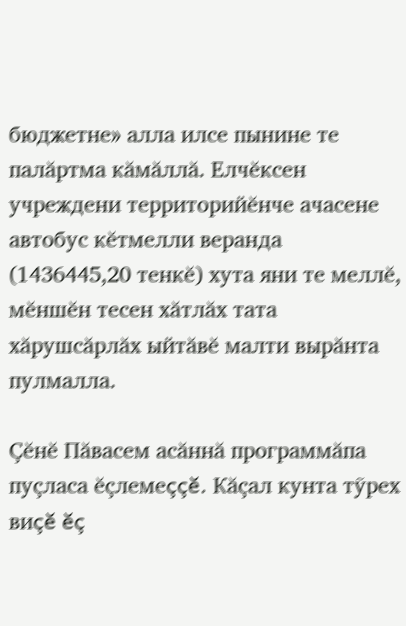бюджетне» алла илсе пынине те палăртма кăмăллă. Елчĕксен учреждени территорийĕнче ачасене автобус кĕтмелли веранда (1436445,20 тенкĕ) хута яни те меллĕ, мĕншĕн тесен хăтлăх тата хăрушсăрлăх ыйтăвĕ малти вырăнта пулмалла.

Çĕнĕ Пăвасем асăннă программăпа пуçласа ĕçлемеççĕ. Кăçал кунта тỹрех виçĕ ĕç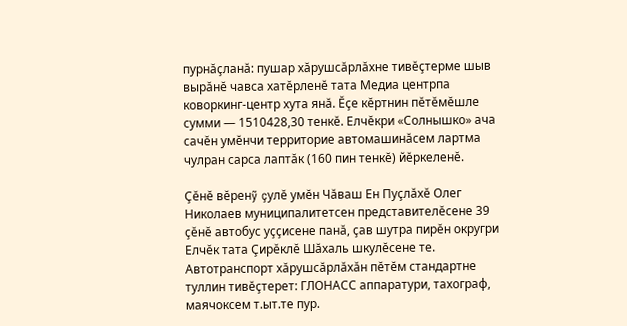пурнăçланă: пушар хăрушсăрлăхне тивĕçтерме шыв вырăнĕ чавса хатĕрленĕ тата Медиа центрпа коворкинг-центр хута янă. Ĕçе кĕртнин пĕтĕмĕшле сумми — 1510428,30 тенкĕ. Елчĕкри «Солнышко» ача сачĕн умĕнчи территорие автомашинăсем лартма чулран сарса лаптăк (160 пин тенкĕ) йĕркеленĕ.

Çĕнĕ вĕренỹ çулĕ умĕн Чăваш Ен Пуçлăхĕ Олег Николаев муниципалитетсен представителĕсене 39 çĕнĕ автобус уççисене панă, çав шутра пирĕн округри Елчĕк тата Çирĕклĕ Шăхаль шкулĕсене те. Автотранспорт хăрушсăрлăхăн пĕтĕм стандартне туллин тивĕçтерет: ГЛОНАСС аппаратури, тахограф, маячоксем т.ыт.те пур.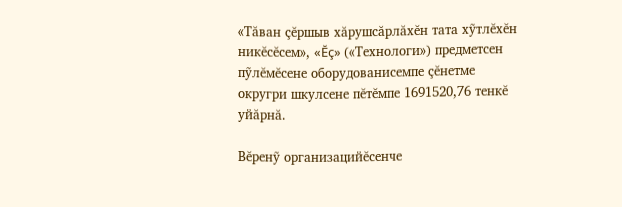«Тăван çĕршыв хăрушсăрлăхĕн тата хỹтлĕхĕн никĕсĕсем», «Ĕç» («Технологи») предметсен пỹлĕмĕсене оборудованисемпе çĕнетме округри шкулсене пĕтĕмпе 1691520,76 тенкĕ уйăрнă.

Вĕренỹ организацийĕсенче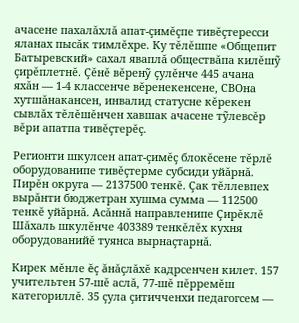ачасене пахалăхлă апат-çимĕçпе тивĕçтересси яланах пысăк тимлĕхре. Ку тĕлĕшпе «Общепит Батыревский» сахал яваплă обществăпа килĕшỹ çирĕплетнĕ. Çĕнĕ вĕренỹ çулĕнче 445 ачана яхăн — 1-4 классенче вĕренекенсене, СВОна хутшăнакансен, инвалид статусне кĕрекен сывлăх тĕлĕшĕнчен хавшак ачасене тỹлевсĕр вĕри апатпа тивĕçтерĕç.

Регионти шкулсен апат-çимĕç блокĕсене тĕрлĕ оборудованипе тивĕçтерме субсиди уйăрнă. Пирĕн округа — 2137500 тенкĕ. Çак тĕллевпех вырăнти бюджетран хушма сумма — 112500 тенкĕ уйăрнă. Асăннă направленипе Çирĕклĕ Шăхаль шкулĕнче 403389 тенкĕлĕх кухня оборудованийĕ туянса вырнаçтарнă.

Кирек мĕнле ĕç ăнăçлăхĕ кадрсенчен килет. 157 учительтен 57-шĕ аслă, 77-шĕ пĕрремĕш категориллĕ. 35 çула çитичченхи педагогсем —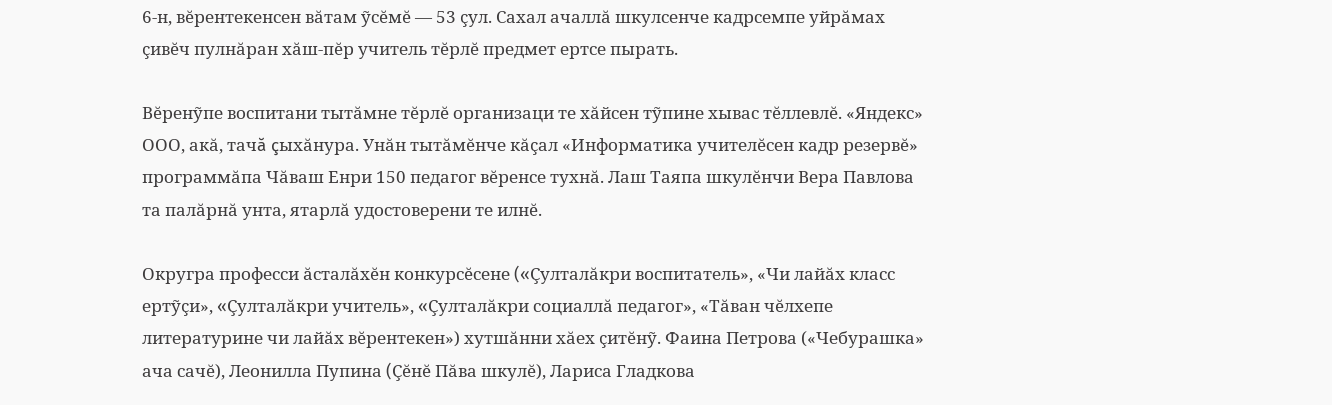6-н, вĕрентекенсен вăтам ỹсĕмĕ — 53 çул. Сахал ачаллă шкулсенче кадрсемпе уйрăмах çивĕч пулнăран хăш-пĕр учитель тĕрлĕ предмет ертсе пырать.

Вĕренỹпе воспитани тытăмне тĕрлĕ организаци те хăйсен тỹпине хывас тĕллевлĕ. «Яндекс» ООО, акă, тачă çыхăнура. Унăн тытăмĕнче кăçал «Информатика учителĕсен кадр резервĕ» программăпа Чăваш Енри 150 педагог вĕренсе тухнă. Лаш Таяпа шкулĕнчи Вера Павлова та палăрнă унта, ятарлă удостоверени те илнĕ.

Округра професси ăсталăхĕн конкурсĕсене («Çулталăкри воспитатель», «Чи лайăх класс ертỹçи», «Çулталăкри учитель», «Çулталăкри социаллă педагог», «Тăван чĕлхепе литературине чи лайăх вĕрентекен») хутшăнни хăех çитĕнỹ. Фаина Петрова («Чебурашка» ача сачĕ), Леонилла Пупина (Çĕнĕ Пăва шкулĕ), Лариса Гладкова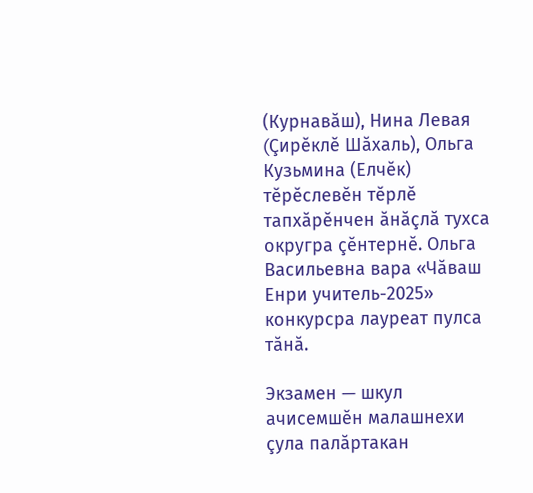(Курнавăш), Нина Левая (Çирĕклĕ Шăхаль), Ольга Кузьмина (Елчĕк) тĕрĕслевĕн тĕрлĕ тапхăрĕнчен ăнăçлă тухса округра çĕнтернĕ. Ольга Васильевна вара «Чăваш Енри учитель-2025» конкурсра лауреат пулса тăнă.

Экзамен — шкул ачисемшĕн малашнехи çула палăртакан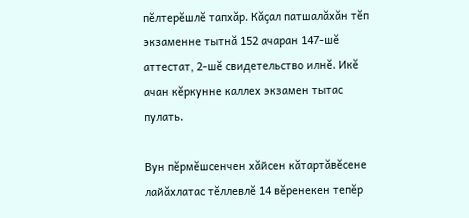пĕлтерĕшлĕ тапхăр. Кăçал патшалăхăн тĕп экзаменне тытнă 152 ачаран 147-шĕ аттестат, 2-шĕ свидетельство илнĕ. Икĕ ачан кĕркунне каллех экзамен тытас пулать.

Вун пĕрмĕшсенчен хăйсен кăтартăвĕсене лайăхлатас тĕллевлĕ 14 вĕренекен тепĕр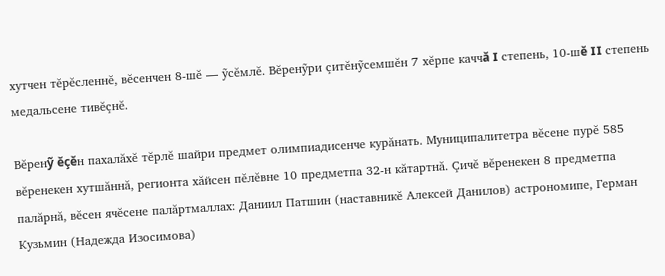хутчен тĕрĕсленнĕ, вĕсенчен 8-шĕ — ỹсĕмлĕ. Вĕренỹри çитĕнỹсемшĕн 7 хĕрпе каччă I степень, 10-шĕ II степень медальсене тивĕçнĕ.

Вĕренỹ ĕçĕн пахалăхĕ тĕрлĕ шайри предмет олимпиадисенче курăнать. Муниципалитетра вĕсене пурĕ 585 вĕренекен хутшăннă, регионта хăйсен пĕлĕвне 10 предметпа 32-н кăтартнă. Çичĕ вĕренекен 8 предметпа палăрнă, вĕсен ячĕсене палăртмаллах: Даниил Патшин (наставникĕ Алексей Данилов) астрономипе, Герман Кузьмин (Надежда Изосимова)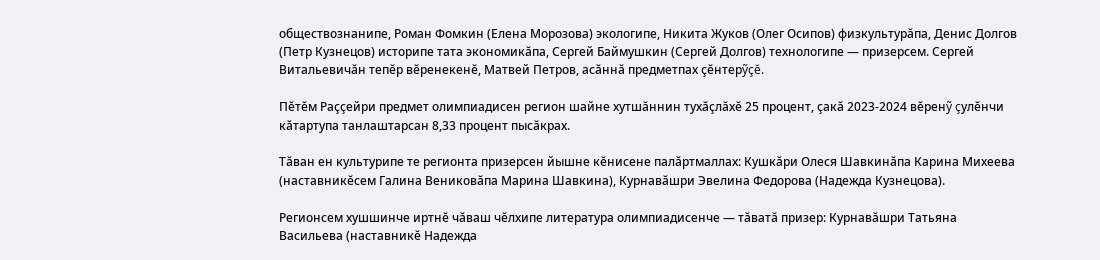обществознанипе, Роман Фомкин (Елена Морозова) экологипе, Никита Жуков (Олег Осипов) физкультурăпа, Денис Долгов (Петр Кузнецов) историпе тата экономикăпа, Сергей Баймушкин (Сергей Долгов) технологипе — призерсем. Сергей Витальевичăн тепĕр вĕренекенĕ, Матвей Петров, асăннă предметпах çĕнтерỹçĕ.

Пĕтĕм Раççейри предмет олимпиадисен регион шайне хутшăннин тухăçлăхĕ 25 процент, çакă 2023-2024 вĕренỹ çулĕнчи кăтартупа танлаштарсан 8,33 процент пысăкрах.

Тăван ен культурипе те регионта призерсен йышне кĕнисене палăртмаллах: Кушкăри Олеся Шавкинăпа Карина Михеева (наставникĕсем Галина Вениковăпа Марина Шавкина), Курнавăшри Эвелина Федорова (Надежда Кузнецова).

Регионсем хушшинче иртнĕ чăваш чĕлхипе литература олимпиадисенче — тăватă призер: Курнавăшри Татьяна Васильева (наставникĕ Надежда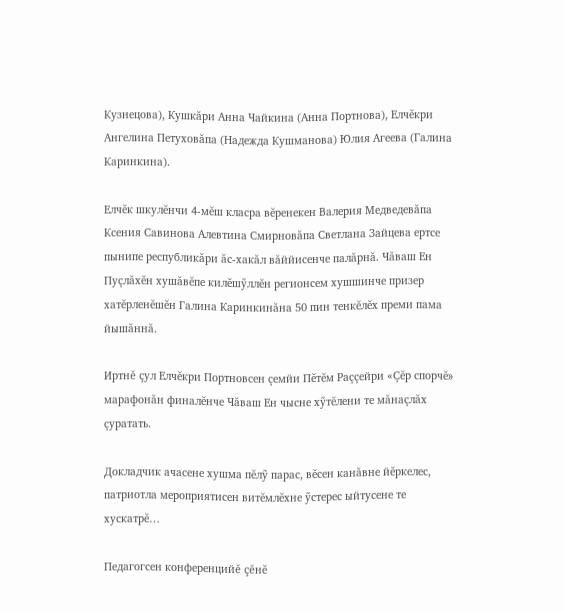Кузнецова), Кушкăри Анна Чайкина (Анна Портнова), Елчĕкри Ангелина Петуховăпа (Надежда Кушманова) Юлия Агеева (Галина Каринкина).

Елчĕк шкулĕнчи 4-мĕш класра вĕренекен Валерия Медведевăпа Ксения Савинова Алевтина Смирновăпа Светлана Зайцева ертсе пынипе республикăри ăс-хакăл вăййисенче палăрнă. Чăваш Ен Пуçлăхĕн хушăвĕпе килĕшỹллĕн регионсем хушшинче призер хатĕрленĕшĕн Галина Каринкинăна 50 пин тенкĕлĕх преми пама йышăннă.

Иртнĕ çул Елчĕкри Портновсен çемйи Пĕтĕм Раççейри «Çĕр спорчĕ» марафонăн финалĕнче Чăваш Ен чысне хỹтĕлени те мăнаçлăх çуратать.

Докладчик ачасене хушма пĕлỹ парас, вĕсен канăвне йĕркелес, патриотла мероприятисен витĕмлĕхне ỹстерес ыйтусене те хускатрĕ…

Педагогсен конференцийĕ çĕнĕ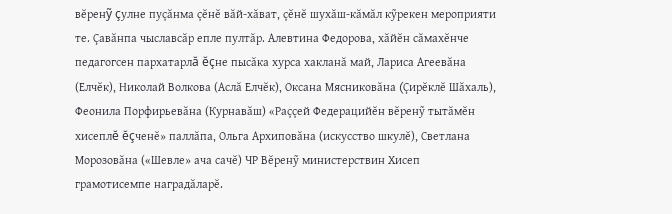вĕренỹ çулне пуçăнма çĕнĕ вăй-хăват, çĕнĕ шухăш-кăмăл кỹрекен мероприяти те. Çавăнпа чыславсăр епле пултăр. Алевтина Федорова, хăйĕн сăмахĕнче педагогсен пархатарлă ĕçне пысăка хурса хакланă май, Лариса Агеевăна (Елчĕк), Николай Волкова (Аслă Елчĕк), Оксана Мясниковăна (Çирĕклĕ Шăхаль), Феонила Порфирьевăна (Курнавăш) «Раççей Федерацийĕн вĕренỹ тытăмĕн хисеплĕ ĕçченĕ» паллăпа, Ольга Архиповăна (искусство шкулĕ), Светлана Морозовăна («Шевле» ача сачĕ) ЧР Вĕренỹ министерствин Хисеп грамотисемпе наградăларĕ.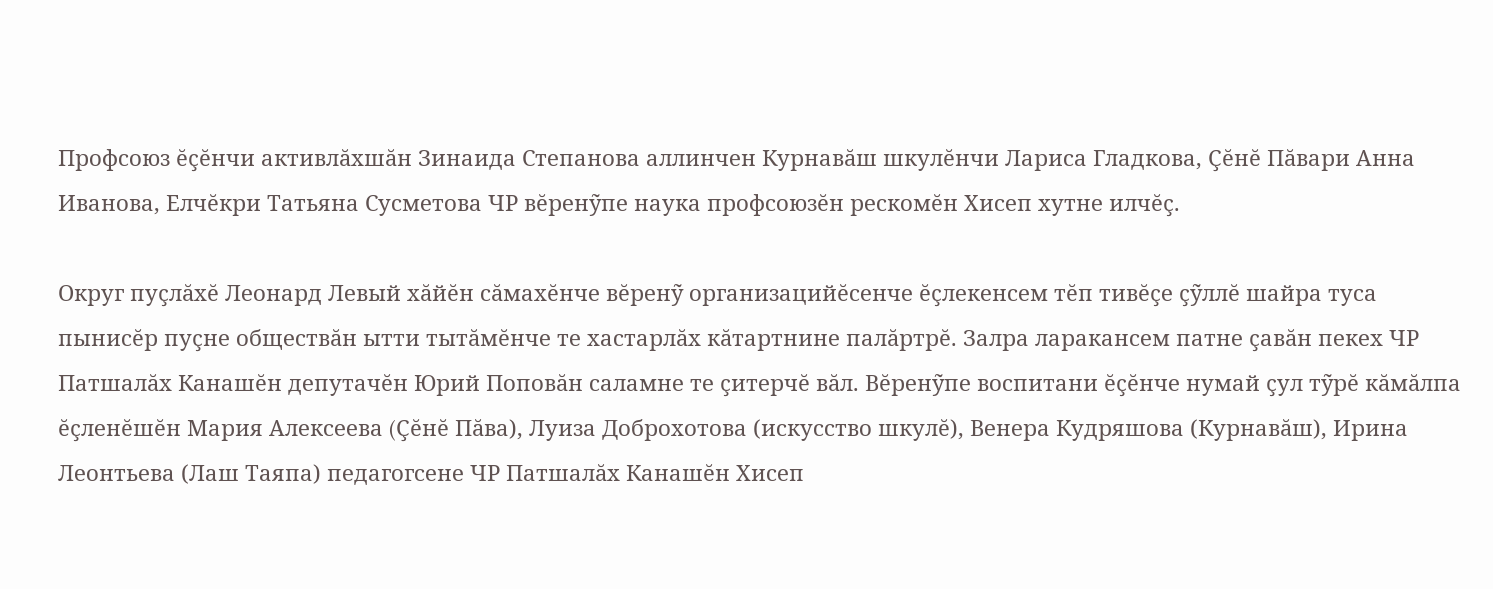Профсоюз ĕçĕнчи активлăхшăн Зинаида Степанова аллинчен Курнавăш шкулĕнчи Лариса Гладкова, Çĕнĕ Пăвари Анна Иванова, Елчĕкри Татьяна Сусметова ЧР вĕренỹпе наука профсоюзĕн рескомĕн Хисеп хутне илчĕç.

Округ пуçлăхĕ Леонард Левый хăйĕн сăмахĕнче вĕренỹ организацийĕсенче ĕçлекенсем тĕп тивĕçе çỹллĕ шайра туса пынисĕр пуçне обществăн ытти тытăмĕнче те хастарлăх кăтартнине палăртрĕ. Залра ларакансем патне çавăн пекех ЧР Патшалăх Канашĕн депутачĕн Юрий Поповăн саламне те çитерчĕ вăл. Вĕренỹпе воспитани ĕçĕнче нумай çул тỹрĕ кăмăлпа ĕçленĕшĕн Мария Алексеева (Çĕнĕ Пăва), Луиза Доброхотова (искусство шкулĕ), Венера Кудряшова (Курнавăш), Ирина Леонтьева (Лаш Таяпа) педагогсене ЧР Патшалăх Канашĕн Хисеп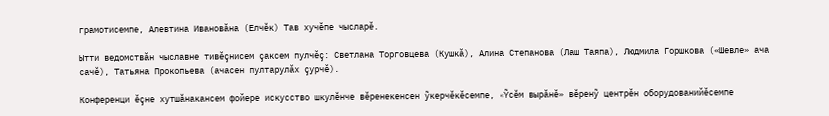грамотисемпе, Алевтина Ивановăна (Елчĕк) Тав хучĕпе чысларĕ.

Ытти ведомствăн чыславне тивĕçнисем çаксем пулчĕç: Светлана Торговцева (Кушкă), Алина Степанова (Лаш Таяпа), Людмила Горшкова («Шевле» ача сачĕ), Татьяна Прокопьева (ачасен пултарулăх çурчĕ).

Конференци ĕçне хутшăнакансем фойере искусство шкулĕнче вĕренекенсен ỹкерчĕкĕсемпе, «Ỹсĕм вырăнĕ» вĕренỹ центрĕн оборудованийĕсемпе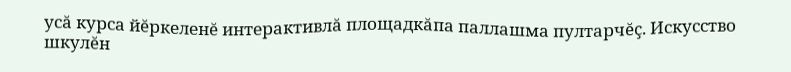усă курса йĕркеленĕ интерактивлă площадкăпа паллашма пултарчĕç. Искусство шкулĕн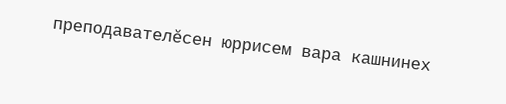преподавателĕсен юррисем вара кашнинех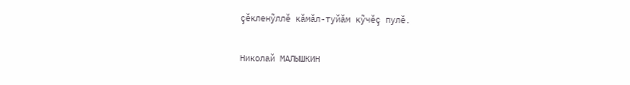çĕкленỹллĕ кăмăл-туйăм кỹчĕç пулĕ.

Николай МАЛЫШКИН